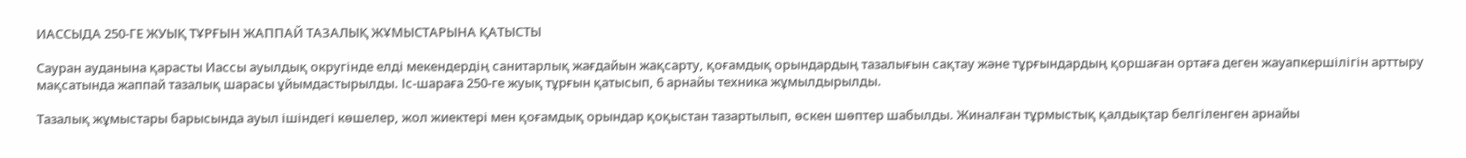ИАССЫДА 250-ГЕ ЖУЫҚ ТҰРҒЫН ЖАППАЙ ТАЗАЛЫҚ ЖҰМЫСТАРЫНА ҚАТЫСТЫ

Сауран ауданына қарасты Иассы ауылдық округінде елді мекендердің санитарлық жағдайын жақсарту, қоғамдық орындардың тазалығын сақтау және тұрғындардың қоршаған ортаға деген жауапкершілігін арттыру мақсатында жаппай тазалық шарасы ұйымдастырылды. Іс-шараға 250-ге жуық тұрғын қатысып, 6 арнайы техника жұмылдырылды.

Тазалық жұмыстары барысында ауыл ішіндегі көшелер, жол жиектері мен қоғамдық орындар қоқыстан тазартылып, өскен шөптер шабылды. Жиналған тұрмыстық қалдықтар белгіленген арнайы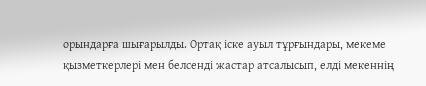орындарға шығарылды. Ортақ іске ауыл тұрғындары, мекеме қызметкерлері мен белсенді жастар атсалысып, елді мекеннің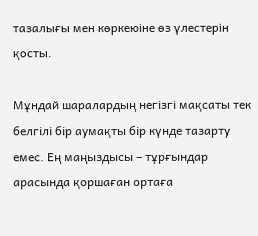тазалығы мен көркеюіне өз үлестерін қосты.

Мұндай шаралардың негізгі мақсаты тек белгілі бір аумақты бір күнде тазарту емес. Ең маңыздысы – тұрғындар арасында қоршаған ортаға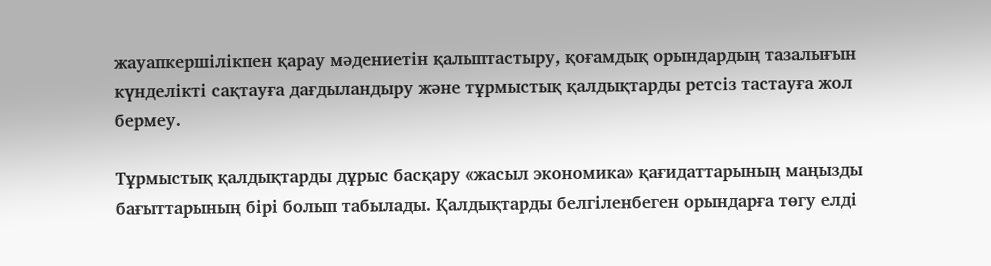жауапкершілікпен қарау мәдениетін қалыптастыру, қоғамдық орындардың тазалығын күнделікті сақтауға дағдыландыру және тұрмыстық қалдықтарды ретсіз тастауға жол бермеу.

Тұрмыстық қалдықтарды дұрыс басқару «жасыл экономика» қағидаттарының маңызды бағыттарының бірі болып табылады. Қалдықтарды белгіленбеген орындарға төгу елді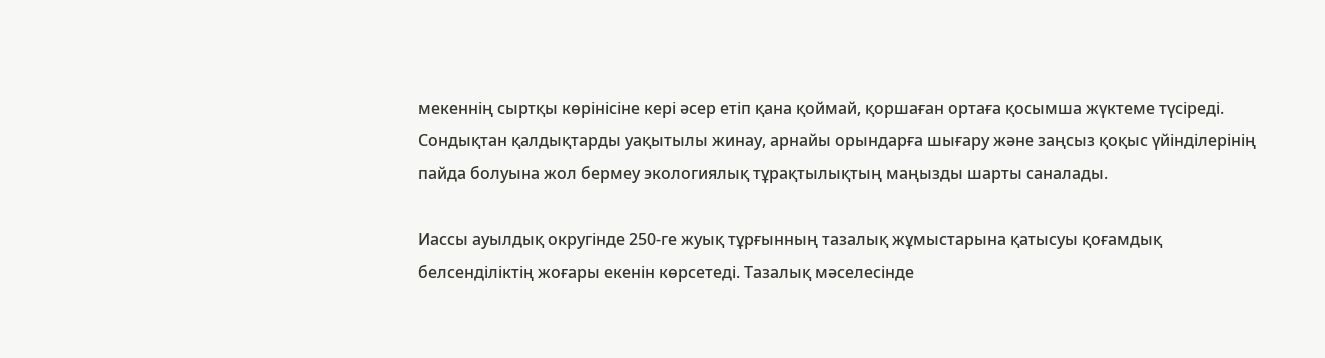мекеннің сыртқы көрінісіне кері әсер етіп қана қоймай, қоршаған ортаға қосымша жүктеме түсіреді. Сондықтан қалдықтарды уақытылы жинау, арнайы орындарға шығару және заңсыз қоқыс үйінділерінің пайда болуына жол бермеу экологиялық тұрақтылықтың маңызды шарты саналады.

Иассы ауылдық округінде 250-ге жуық тұрғынның тазалық жұмыстарына қатысуы қоғамдық белсенділіктің жоғары екенін көрсетеді. Тазалық мәселесінде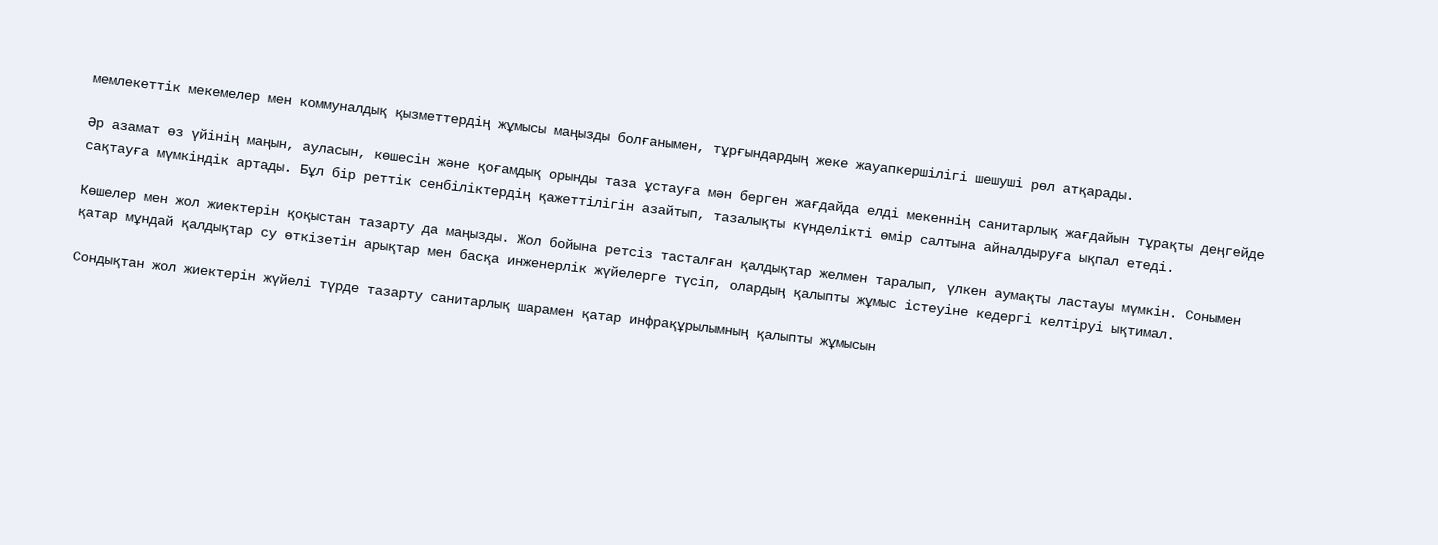мемлекеттік мекемелер мен коммуналдық қызметтердің жұмысы маңызды болғанымен, тұрғындардың жеке жауапкершілігі шешуші рөл атқарады.

Әр азамат өз үйінің маңын, ауласын, көшесін және қоғамдық орынды таза ұстауға мән берген жағдайда елді мекеннің санитарлық жағдайын тұрақты деңгейде сақтауға мүмкіндік артады. Бұл бір реттік сенбіліктердің қажеттілігін азайтып, тазалықты күнделікті өмір салтына айналдыруға ықпал етеді.

Көшелер мен жол жиектерін қоқыстан тазарту да маңызды. Жол бойына ретсіз тасталған қалдықтар желмен таралып, үлкен аумақты ластауы мүмкін. Сонымен қатар мұндай қалдықтар су өткізетін арықтар мен басқа инженерлік жүйелерге түсіп, олардың қалыпты жұмыс істеуіне кедергі келтіруі ықтимал.

Сондықтан жол жиектерін жүйелі түрде тазарту санитарлық шарамен қатар инфрақұрылымның қалыпты жұмысын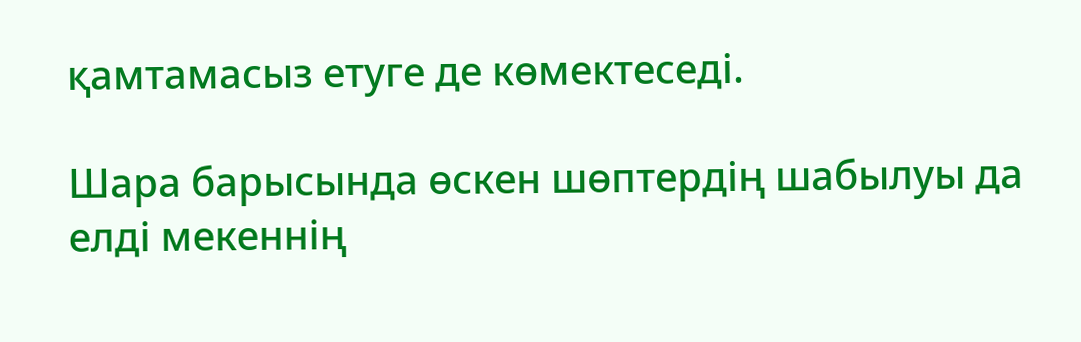қамтамасыз етуге де көмектеседі.

Шара барысында өскен шөптердің шабылуы да елді мекеннің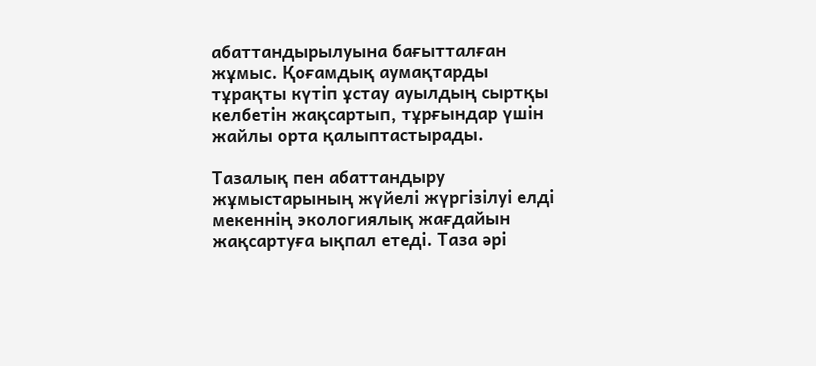абаттандырылуына бағытталған жұмыс. Қоғамдық аумақтарды тұрақты күтіп ұстау ауылдың сыртқы келбетін жақсартып, тұрғындар үшін жайлы орта қалыптастырады.

Тазалық пен абаттандыру жұмыстарының жүйелі жүргізілуі елді мекеннің экологиялық жағдайын жақсартуға ықпал етеді. Таза әрі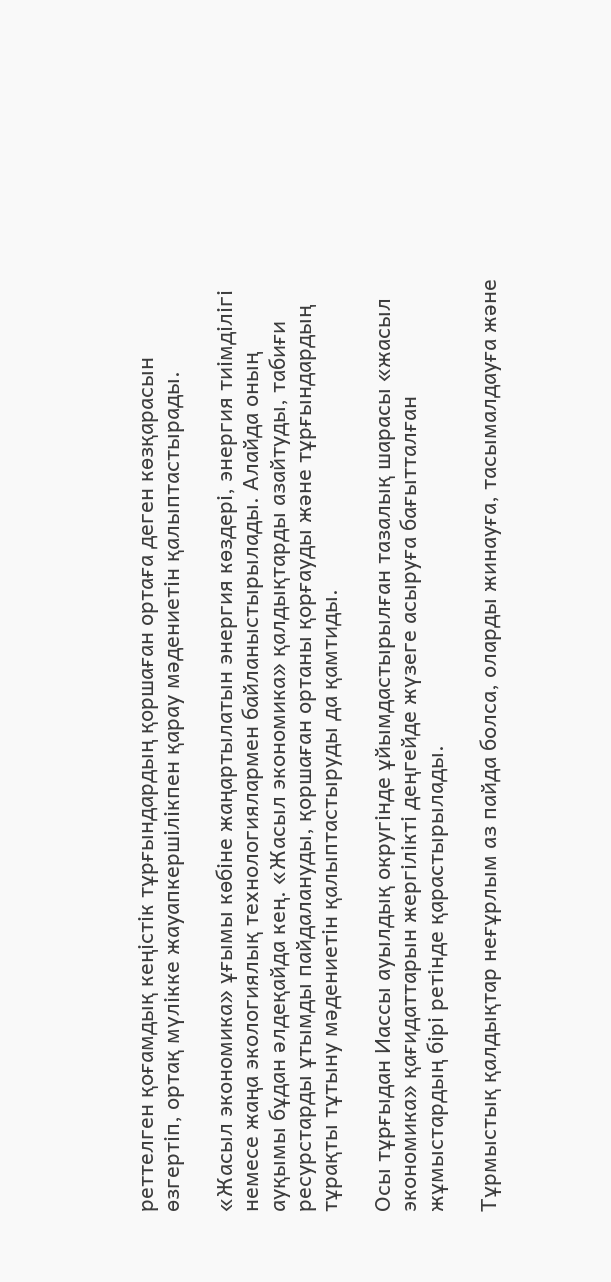реттелген қоғамдық кеңістік тұрғындардың қоршаған ортаға деген көзқарасын өзгертіп, ортақ мүлікке жауапкершілікпен қарау мәдениетін қалыптастырады.

«Жасыл экономика» ұғымы көбіне жаңартылатын энергия көздері, энергия тиімділігі немесе жаңа экологиялық технологиялармен байланыстырылады. Алайда оның ауқымы бұдан әлдеқайда кең. «Жасыл экономика» қалдықтарды азайтуды, табиғи ресурстарды ұтымды пайдалануды, қоршаған ортаны қорғауды және тұрғындардың тұрақты тұтыну мәдениетін қалыптастыруды да қамтиды.

Осы тұрғыдан Иассы ауылдық округінде ұйымдастырылған тазалық шарасы «жасыл экономика» қағидаттарын жергілікті деңгейде жүзеге асыруға бағытталған жұмыстардың бірі ретінде қарастырылады.

Тұрмыстық қалдықтар неғұрлым аз пайда болса, оларды жинауға, тасымалдауға және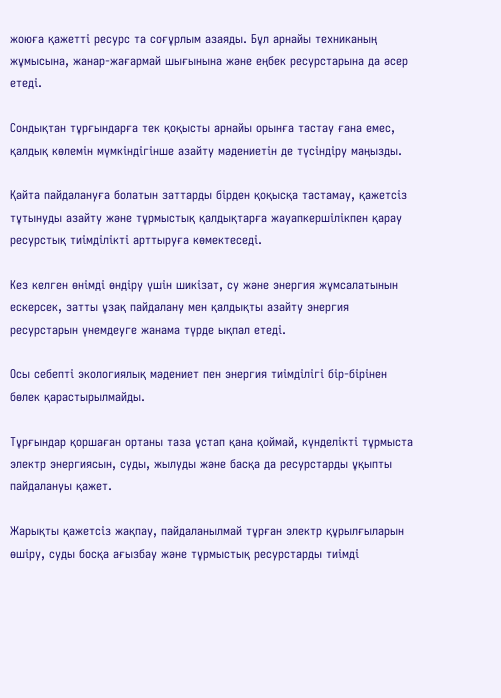жоюға қажетті ресурс та соғұрлым азаяды. Бұл арнайы техниканың жұмысына, жанар-жағармай шығынына және еңбек ресурстарына да әсер етеді.

Сондықтан тұрғындарға тек қоқысты арнайы орынға тастау ғана емес, қалдық көлемін мүмкіндігінше азайту мәдениетін де түсіндіру маңызды.

Қайта пайдалануға болатын заттарды бірден қоқысқа тастамау, қажетсіз тұтынуды азайту және тұрмыстық қалдықтарға жауапкершілікпен қарау ресурстық тиімділікті арттыруға көмектеседі.

Кез келген өнімді өндіру үшін шикізат, су және энергия жұмсалатынын ескерсек, затты ұзақ пайдалану мен қалдықты азайту энергия ресурстарын үнемдеуге жанама түрде ықпал етеді.

Осы себепті экологиялық мәдениет пен энергия тиімділігі бір-бірінен бөлек қарастырылмайды.

Тұрғындар қоршаған ортаны таза ұстап қана қоймай, күнделікті тұрмыста электр энергиясын, суды, жылуды және басқа да ресурстарды ұқыпты пайдалануы қажет.

Жарықты қажетсіз жақпау, пайдаланылмай тұрған электр құрылғыларын өшіру, суды босқа ағызбау және тұрмыстық ресурстарды тиімді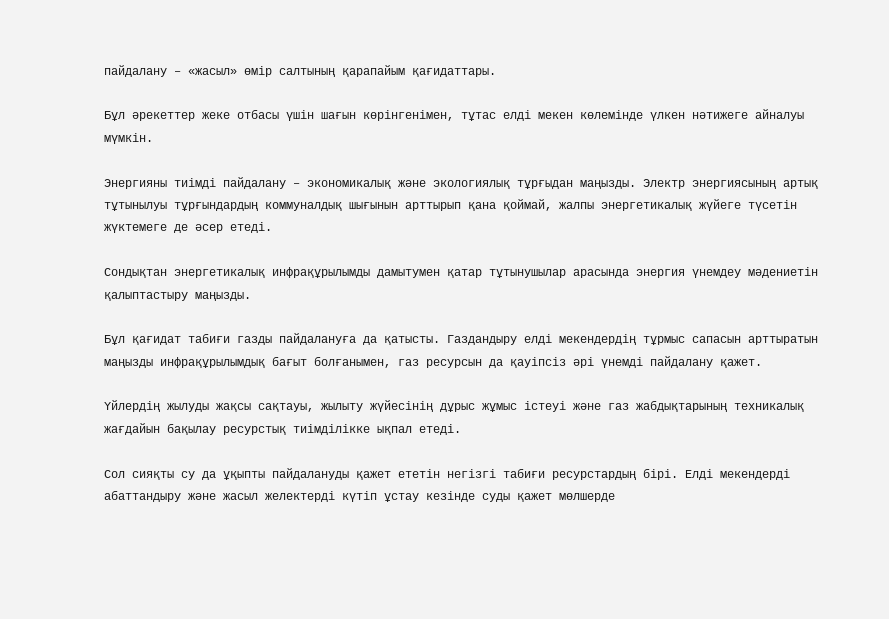пайдалану – «жасыл» өмір салтының қарапайым қағидаттары.

Бұл әрекеттер жеке отбасы үшін шағын көрінгенімен, тұтас елді мекен көлемінде үлкен нәтижеге айналуы мүмкін.

Энергияны тиімді пайдалану – экономикалық және экологиялық тұрғыдан маңызды. Электр энергиясының артық тұтынылуы тұрғындардың коммуналдық шығынын арттырып қана қоймай, жалпы энергетикалық жүйеге түсетін жүктемеге де әсер етеді.

Сондықтан энергетикалық инфрақұрылымды дамытумен қатар тұтынушылар арасында энергия үнемдеу мәдениетін қалыптастыру маңызды.

Бұл қағидат табиғи газды пайдалануға да қатысты. Газдандыру елді мекендердің тұрмыс сапасын арттыратын маңызды инфрақұрылымдық бағыт болғанымен, газ ресурсын да қауіпсіз әрі үнемді пайдалану қажет.

Үйлердің жылуды жақсы сақтауы, жылыту жүйесінің дұрыс жұмыс істеуі және газ жабдықтарының техникалық жағдайын бақылау ресурстық тиімділікке ықпал етеді.

Сол сияқты су да ұқыпты пайдалануды қажет ететін негізгі табиғи ресурстардың бірі. Елді мекендерді абаттандыру және жасыл желектерді күтіп ұстау кезінде суды қажет мөлшерде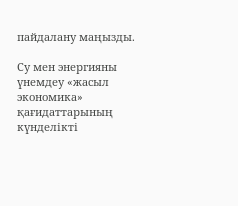пайдалану маңызды.

Су мен энергияны үнемдеу «жасыл экономика» қағидаттарының күнделікті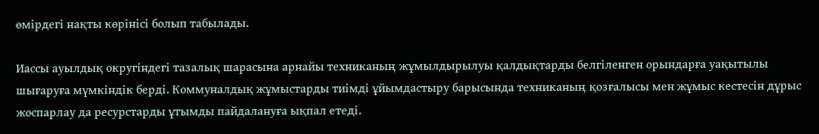өмірдегі нақты көрінісі болып табылады.

Иассы ауылдық округіндегі тазалық шарасына арнайы техниканың жұмылдырылуы қалдықтарды белгіленген орындарға уақытылы шығаруға мүмкіндік берді. Коммуналдық жұмыстарды тиімді ұйымдастыру барысында техниканың қозғалысы мен жұмыс кестесін дұрыс жоспарлау да ресурстарды ұтымды пайдалануға ықпал етеді.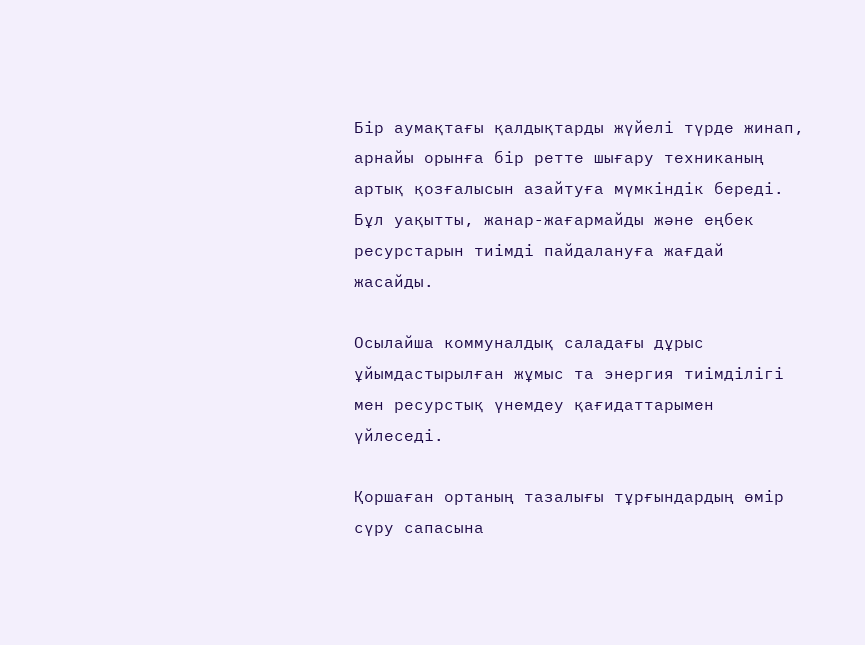Бір аумақтағы қалдықтарды жүйелі түрде жинап, арнайы орынға бір ретте шығару техниканың артық қозғалысын азайтуға мүмкіндік береді. Бұл уақытты, жанар-жағармайды және еңбек ресурстарын тиімді пайдалануға жағдай жасайды.

Осылайша коммуналдық саладағы дұрыс ұйымдастырылған жұмыс та энергия тиімділігі мен ресурстық үнемдеу қағидаттарымен үйлеседі.

Қоршаған ортаның тазалығы тұрғындардың өмір сүру сапасына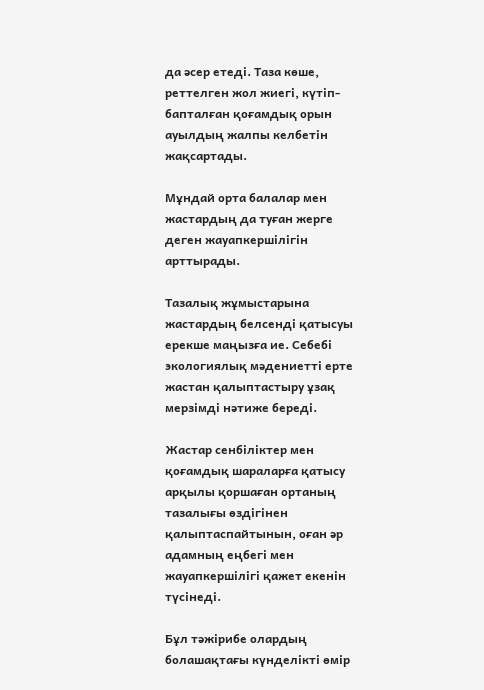да әсер етеді. Таза көше, реттелген жол жиегі, күтіп-бапталған қоғамдық орын ауылдың жалпы келбетін жақсартады.

Мұндай орта балалар мен жастардың да туған жерге деген жауапкершілігін арттырады.

Тазалық жұмыстарына жастардың белсенді қатысуы ерекше маңызға ие. Себебі экологиялық мәдениетті ерте жастан қалыптастыру ұзақ мерзімді нәтиже береді.

Жастар сенбіліктер мен қоғамдық шараларға қатысу арқылы қоршаған ортаның тазалығы өздігінен қалыптаспайтынын, оған әр адамның еңбегі мен жауапкершілігі қажет екенін түсінеді.

Бұл тәжірибе олардың болашақтағы күнделікті өмір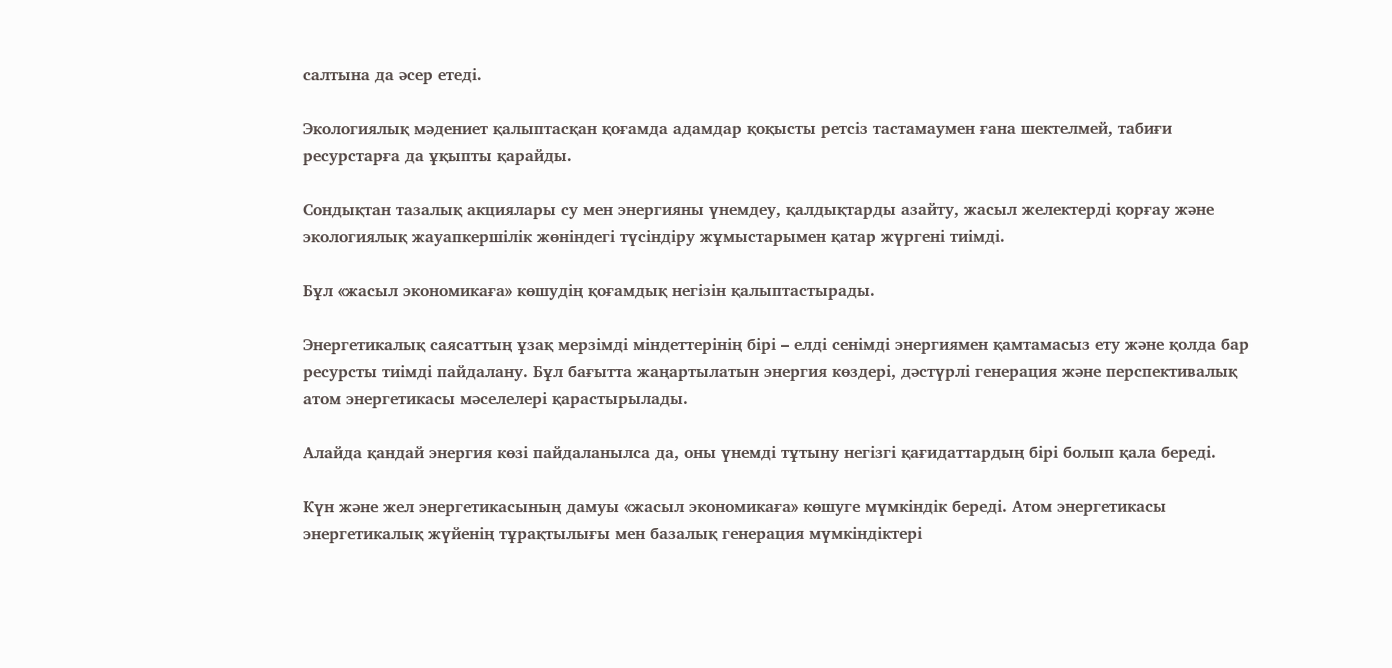салтына да әсер етеді.

Экологиялық мәдениет қалыптасқан қоғамда адамдар қоқысты ретсіз тастамаумен ғана шектелмей, табиғи ресурстарға да ұқыпты қарайды.

Сондықтан тазалық акциялары су мен энергияны үнемдеу, қалдықтарды азайту, жасыл желектерді қорғау және экологиялық жауапкершілік жөніндегі түсіндіру жұмыстарымен қатар жүргені тиімді.

Бұл «жасыл экономикаға» көшудің қоғамдық негізін қалыптастырады.

Энергетикалық саясаттың ұзақ мерзімді міндеттерінің бірі – елді сенімді энергиямен қамтамасыз ету және қолда бар ресурсты тиімді пайдалану. Бұл бағытта жаңартылатын энергия көздері, дәстүрлі генерация және перспективалық атом энергетикасы мәселелері қарастырылады.

Алайда қандай энергия көзі пайдаланылса да, оны үнемді тұтыну негізгі қағидаттардың бірі болып қала береді.

Күн және жел энергетикасының дамуы «жасыл экономикаға» көшуге мүмкіндік береді. Атом энергетикасы энергетикалық жүйенің тұрақтылығы мен базалық генерация мүмкіндіктері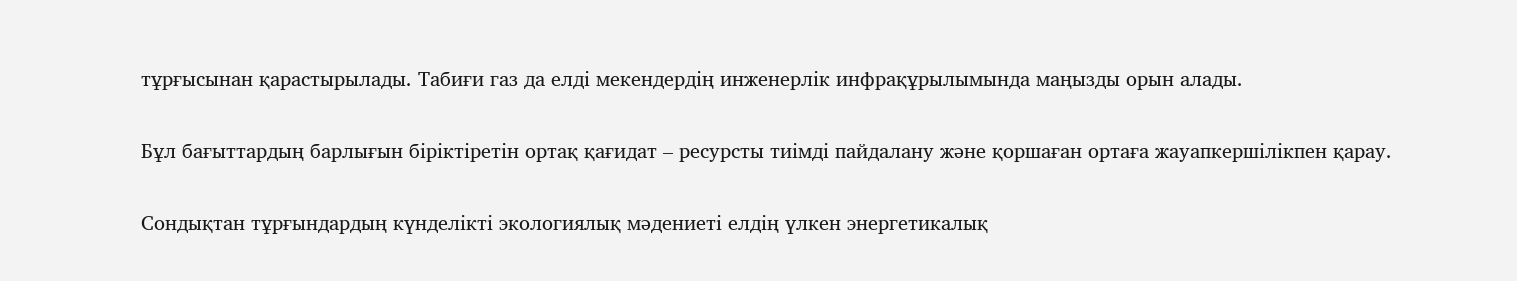тұрғысынан қарастырылады. Табиғи газ да елді мекендердің инженерлік инфрақұрылымында маңызды орын алады.

Бұл бағыттардың барлығын біріктіретін ортақ қағидат – ресурсты тиімді пайдалану және қоршаған ортаға жауапкершілікпен қарау.

Сондықтан тұрғындардың күнделікті экологиялық мәдениеті елдің үлкен энергетикалық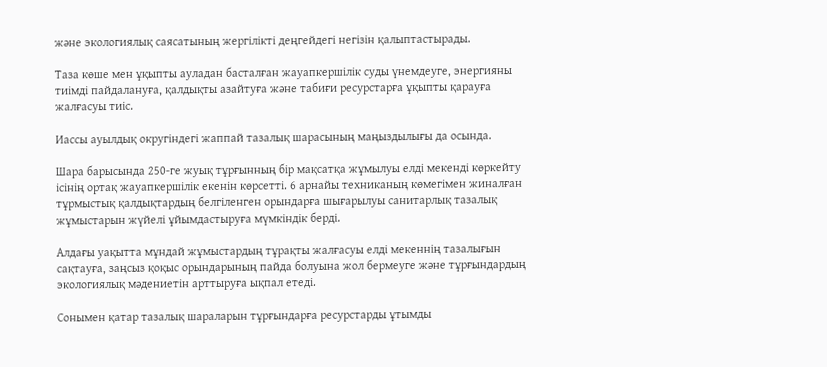және экологиялық саясатының жергілікті деңгейдегі негізін қалыптастырады.

Таза көше мен ұқыпты ауладан басталған жауапкершілік суды үнемдеуге, энергияны тиімді пайдалануға, қалдықты азайтуға және табиғи ресурстарға ұқыпты қарауға жалғасуы тиіс.

Иассы ауылдық округіндегі жаппай тазалық шарасының маңыздылығы да осында.

Шара барысында 250-ге жуық тұрғынның бір мақсатқа жұмылуы елді мекенді көркейту ісінің ортақ жауапкершілік екенін көрсетті. 6 арнайы техниканың көмегімен жиналған тұрмыстық қалдықтардың белгіленген орындарға шығарылуы санитарлық тазалық жұмыстарын жүйелі ұйымдастыруға мүмкіндік берді.

Алдағы уақытта мұндай жұмыстардың тұрақты жалғасуы елді мекеннің тазалығын сақтауға, заңсыз қоқыс орындарының пайда болуына жол бермеуге және тұрғындардың экологиялық мәдениетін арттыруға ықпал етеді.

Сонымен қатар тазалық шараларын тұрғындарға ресурстарды ұтымды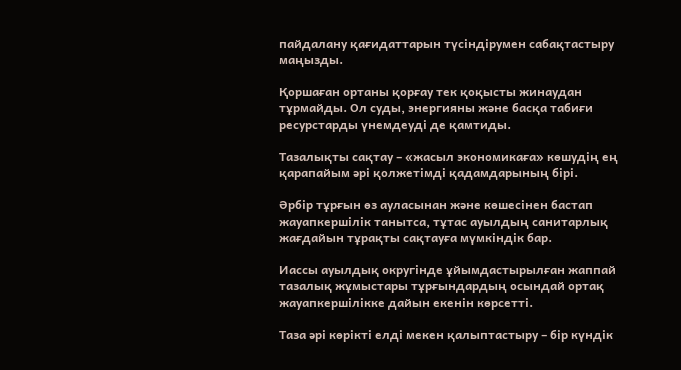пайдалану қағидаттарын түсіндірумен сабақтастыру маңызды.

Қоршаған ортаны қорғау тек қоқысты жинаудан тұрмайды. Ол суды, энергияны және басқа табиғи ресурстарды үнемдеуді де қамтиды.

Тазалықты сақтау – «жасыл экономикаға» көшудің ең қарапайым әрі қолжетімді қадамдарының бірі.

Әрбір тұрғын өз ауласынан және көшесінен бастап жауапкершілік танытса, тұтас ауылдың санитарлық жағдайын тұрақты сақтауға мүмкіндік бар.

Иассы ауылдық округінде ұйымдастырылған жаппай тазалық жұмыстары тұрғындардың осындай ортақ жауапкершілікке дайын екенін көрсетті.

Таза әрі көрікті елді мекен қалыптастыру – бір күндік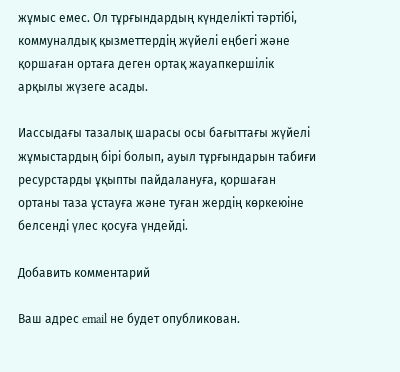жұмыс емес. Ол тұрғындардың күнделікті тәртібі, коммуналдық қызметтердің жүйелі еңбегі және қоршаған ортаға деген ортақ жауапкершілік арқылы жүзеге асады.

Иассыдағы тазалық шарасы осы бағыттағы жүйелі жұмыстардың бірі болып, ауыл тұрғындарын табиғи ресурстарды ұқыпты пайдалануға, қоршаған ортаны таза ұстауға және туған жердің көркеюіне белсенді үлес қосуға үндейді.

Добавить комментарий

Ваш адрес email не будет опубликован.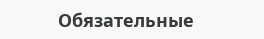Обязательные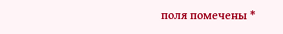поля помечены *